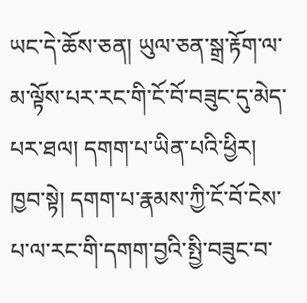ཡང་དེ་ཆོས་ཅན། ཡུལ་ཅན་སྒྲ་རྟོག་ལ་མ་ལྟོས་པར་རང་གི་ངོ་བོ་བཟུང་དུ་མེད་པར་ཐལ། དགག་པ་ཡིན་པའི་ཕྱིར། ཁྱབ་སྟེ། དགག་པ་རྣམས་ཀྱི་ངོ་བོ་ངེས་པ་ལ་རང་གི་དགག་བྱའི་སྤྱི་བཟུང་བ་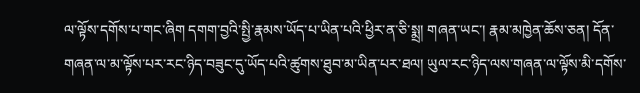ལ་ལྟོས་དགོས་པ་གང་ཞིག དགག་བྱའི་སྤྱི་རྣམས་ཡོད་པ་ཡིན་པའི་ཕྱིར་ན་ཅི་སྨྲ། གཞན་ཡང་། རྣམ་མཁྱེན་ཆོས་ཅན། དོན་གཞན་ལ་མ་ལྟོས་པར་རང་ཉིད་བཟུང་དུ་ཡོད་པའི་ཚུགས་ཐུབ་མ་ཡིན་པར་ཐལ། ཡུལ་རང་ཉིད་ལས་གཞན་ལ་ལྟོས་མི་དགོས་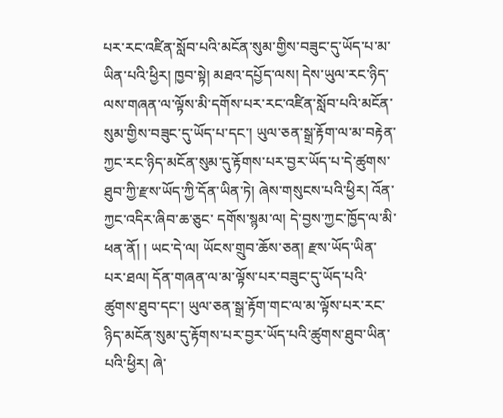པར་རང་འཛིན་སློབ་པའི་མངོན་སུམ་གྱིས་བཟུང་དུ་ཡོད་པ་མ་ཡིན་པའི་ཕྱིར། ཁྱབ་སྟེ། མཐའ་དཔྱོད་ལས། དེས་ཡུལ་རང་ཉིད་ལས་གཞན་ལ་ལྟོས་མི་དགོས་པར་རང་འཛིན་སློབ་པའི་མངོན་སུམ་གྱིས་བཟུང་དུ་ཡོད་པ་དང་། ཡུལ་ཅན་སྒྲ་རྟོག་ལ་མ་བརྟེན་ཀྱང་རང་ཉིད་མངོན་སུམ་དུ་རྟོགས་པར་བྱར་ཡོད་པ་དེ་ཚུགས་ཐུབ་ཀྱི་རྫས་ཡོད་ཀྱི་དོན་ཡིན་ཏེ། ཞེས་གསུངས་པའི་ཕྱིར། འོན་ཀྱང་འདིར་ཞིབ་ཆ་ཅུང་ དགོས་སྙམ་ལ། དེ་བྱས་ཀྱང་ཁྱོད་ལ་མི་ཕན་ནོ། ། ཡང་དེ་ལ། ཡོངས་གྲུབ་ཆོས་ཅན། རྫས་ཡོད་ཡིན་པར་ཐལ། དོན་གཞན་ལ་མ་ལྟོས་པར་བཟུང་དུ་ཡོད་པའི་ཚུགས་ཐུབ་དང་། ཡུལ་ཅན་སྒྲ་རྟོག་གང་ལ་མ་ལྟོས་པར་རང་ཉིད་མངོན་སུམ་དུ་རྟོགས་པར་བྱར་ཡོད་པའི་ཚུགས་ཐུབ་ཡིན་པའི་ཕྱིར། ཞེ་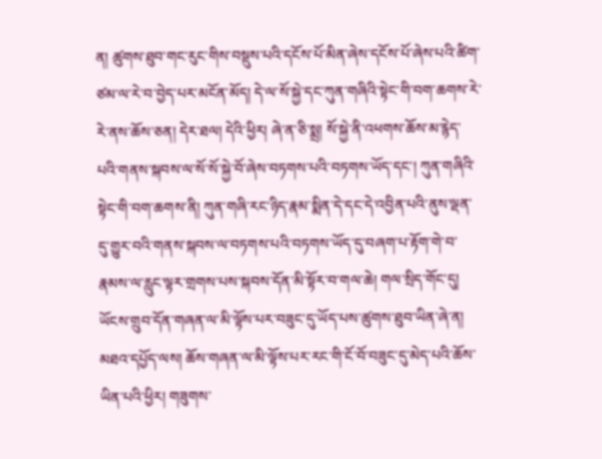ན། ཚུགས་ཐུབ་གང་རུང་གིས་བསྡུས་པའི་དངོས་པོ་མིན་ཞེས་དངོས་པོ་ཞེས་པའི་ཚིག་ཙམ་ལ་རེ་བ་བྱེད་པར་མངོན་མོད། དེ་ལ་སོ་སྐྱེ་དང་ཀུན་གཞིའི་སྟེང་གི་བག་ཆགས་རེ་རེ་ནས་ཆོས་ཅན། དེར་ཐལ། དེའི་ཕྱིར། ཞེ་ན་ཅི་སྨྲ། སོ་སྐྱེ་ནི་འཕགས་ཆོས་མ་རྙེད་པའི་གནས་སྐབས་ལ་སོ་སོ་སྐྱེ་བོ་ཞེས་བཏགས་པའི་བཏགས་ཡོད་དང་། ཀུན་གཞིའི་སྟེང་གི་བག་ཆགས་ནི། ཀུན་གཞི་རང་ཉིད་རྣམ་སྨིན་དེ་དང་དེ་འབྱིན་པའི་ནུས་ལྡན་དུ་གྱུར་བའི་གནས་སྐབས་ལ་བཏགས་པའི་བཏགས་ཡོད་དུ་བཞག་པ་རྟོག་གེ་བ་རྣམས་ལ་རླུང་ལྟར་གྲགས་པས་སྐབས་དོན་མི་སྟོར་བ་གལ་ཆེ། གལ་སྲིད་གོང་དུ། ཡོངས་གྲུབ་དོན་གཞན་ལ་མི་ལྟོས་པར་བཟུང་དུ་ཡོད་པས་ཚུགས་ཐུབ་ཡིན་ཞེ་ན། མཐའ་དཔྱོད་ལས། ཆོས་གཞན་ལ་མི་ལྟོས་པར་རང་གི་ངོ་བོ་བཟུང་དུ་མེད་པའི་ཆོས་ཡིན་པའི་ཕྱིར། གཟུགས་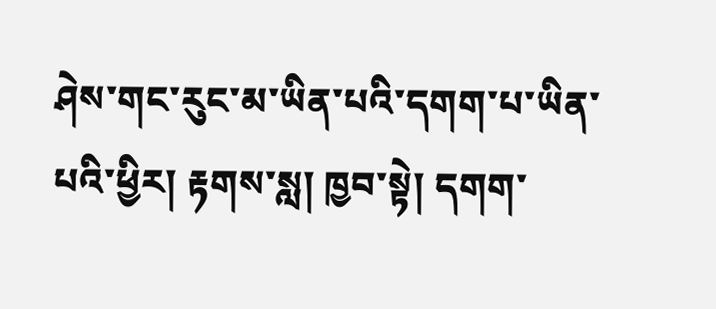ཤེས་གང་རུང་མ་ཡིན་པའི་དགག་པ་ཡིན་པའི་ཕྱིར། རྟགས་སླ། ཁྱབ་སྟེ། དགག་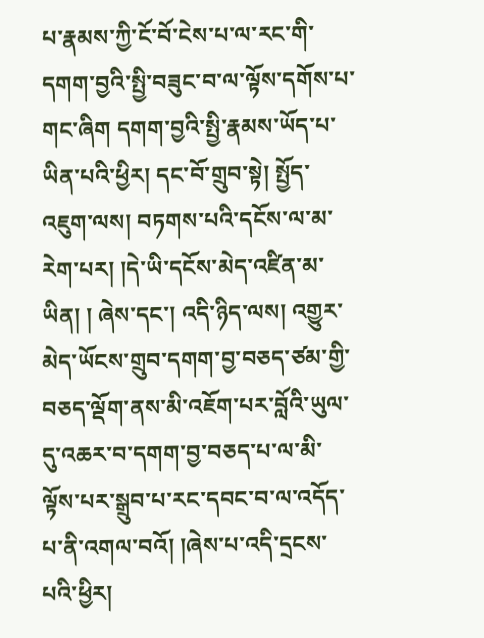པ་རྣམས་ཀྱི་ངོ་བོ་ངེས་པ་ལ་རང་གི་དགག་བྱའི་སྤྱི་བཟུང་བ་ལ་ལྟོས་དགོས་པ་གང་ཞིག དགག་བྱའི་སྤྱི་རྣམས་ཡོད་པ་ཡིན་པའི་ཕྱིར། དང་བོ་གྲུབ་སྟེ། སྤྱོད་འཇུག་ལས། བཏགས་པའི་དངོས་ལ་མ་རེག་པར། །དེ་ཡི་དངོས་མེད་འཛིན་མ་ཡིན། ། ཞེས་དང་། འདི་ཉིད་ལས། འགྱུར་མེད་ཡོངས་གྲུབ་དགག་བྱ་བཅད་ཙམ་གྱི་བཅད་ལྡོག་ནས་མི་འཇོག་པར་བློའི་ཡུལ་དུ་འཆར་བ་དགག་བྱ་བཅད་པ་ལ་མི་ལྟོས་པར་སྒྲུབ་པ་རང་དབང་བ་ལ་འདོད་པ་ནི་འགལ་བའོ། །ཞེས་པ་འདི་དྲངས་པའི་ཕྱིར།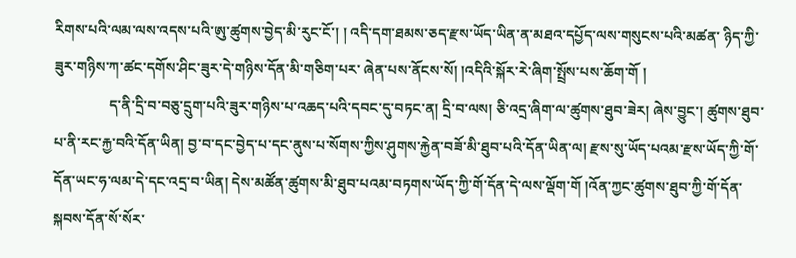རིགས་པའི་ལམ་ལས་འདས་པའི་ཨུ་ཚུགས་བྱེད་མི་རུང་ངོ་། ། འདི་དག་ཐམས་ཅད་རྫས་ཡོད་ཡིན་ན་མཐའ་དཔྱོད་ལས་གསུངས་པའི་མཚན་ ཉིད་ཀྱི་ཟུར་གཉིས་ཀ་ཚང་དགོས་ཤིང་ཟུར་དེ་གཉིས་དོན་མི་གཅིག་པར་ ཞེན་པས་ནོངས་སོ། །འདིའི་སྐོར་རེ་ཞིག་སྤྲོས་པས་ཆོག་གོ །
               ད་ནི་དྲི་བ་བཅུ་དྲུག་པའི་ཟུར་གཉིས་པ་འཆད་པའི་དབང་དུ་བཏང་ན། དྲི་བ་ལས། ཅི་འདྲ་ཞིག་ལ་ཚུགས་ཐུབ་ཟེར། ཞེས་བྱུང་། ཚུགས་ཐུབ་པ་ནི་རང་རྐྱ་བའི་དོན་ཡིན། བྱ་བ་དང་བྱེད་པ་དང་ནུས་པ་སོགས་ཀྱིས་ཤུགས་རྐྱེན་བཟོ་མི་ཐུབ་པའི་དོན་ཡིན་ལ། རྫས་སུ་ཡོད་པའམ་རྫས་ཡོད་ཀྱི་གོ་དོན་ཡང་ཧ་ལམ་དེ་དང་འདྲ་བ་ཡིན། དེས་མཚོན་ཚུགས་མི་ཐུབ་པའམ་བཏགས་ཡོད་ཀྱི་གོ་དོན་དེ་ལས་ལྡོག་གོ །འོན་ཀྱང་ཚུགས་ཐུབ་ཀྱི་གོ་དོན་སྐབས་དོན་སོ་སོར་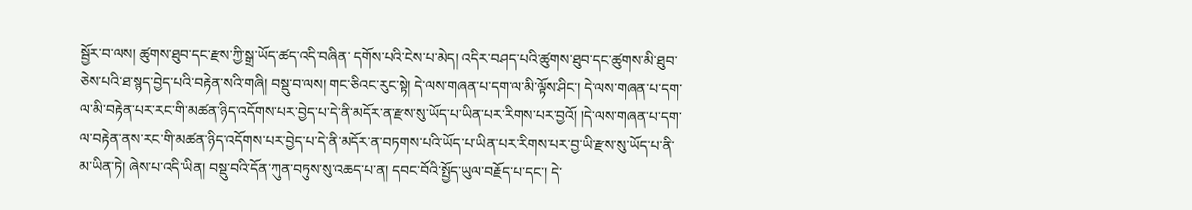སྦྱོར་བ་ལས། ཚུགས་ཐུབ་དང་རྫས་ཀྱི་སྒྲ་ཡོད་ཚད་འདི་བཞིན་ དགོས་པའི་ངེས་པ་མེད། འདིར་བཤད་པའི་ཚུགས་ཐུབ་དང་ཚུགས་མི་ཐུབ་ཅེས་པའི་ཐ་སྙད་བྱེད་པའི་བརྟེན་སའི་གཞི། བསྡུ་བ་ལས། གང་ཅིའང་རུང་སྟེ། དེ་ལས་གཞན་པ་དག་ལ་མི་ལྟོས་ཤིང་། དེ་ལས་གཞན་པ་དག་ལ་མི་བརྟེན་པར་རང་གི་མཚན་ཉིད་འདོགས་པར་བྱེད་པ་དེ་ནི་མདོར་ན་རྫས་སུ་ཡོད་པ་ཡིན་པར་རིགས་པར་བྱའོ། །དེ་ལས་གཞན་པ་དག་ལ་བརྟེན་ནས་རང་གི་མཚན་ཉིད་འདོགས་པར་བྱེད་པ་དེ་ནི་མདོར་ན་བཏགས་པའི་ཡོད་པ་ཡིན་པར་རིགས་པར་བྱ་ཡི་རྫས་སུ་ཡོད་པ་ནི་མ་ཡིན་ཏེ། ཞེས་པ་འདི་ཡིན། བསྡུ་བའི་དོན་ཀུན་བཏུས་སུ་འཆད་པ་ན། དབང་བོའི་སྤྱོད་ཡུལ་བརྗོད་པ་དང་། དེ་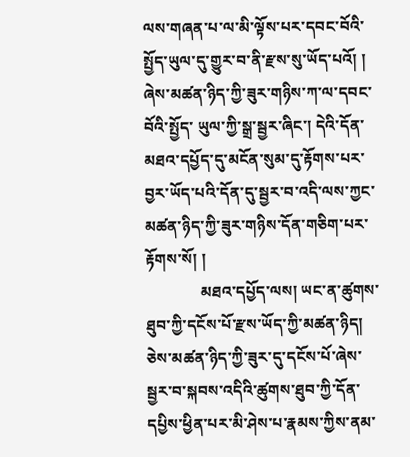ལས་གཞན་པ་ལ་མི་ལྟོས་པར་དབང་བོའི་སྤྱོད་ཡུལ་དུ་གྱུར་བ་ནི་རྫས་སུ་ཡོད་པའོ། ། ཞེས་མཚན་ཉིད་ཀྱི་ཟུར་གཉིས་ཀ་ལ་དབང་བོའི་སྤྱོད་ ཡུལ་ཀྱི་སྒྲ་སྦྱར་ཞིང་། དེའི་དོན་མཐའ་དཔྱོད་དུ་མངོན་སུམ་དུ་རྟོགས་པར་བྱར་ཡོད་པའི་དོན་དུ་སྦྱར་བ་འདི་ལས་ཀྱང་མཚན་ཉིད་ཀྱི་ཟུར་གཉིས་དོན་གཅིག་པར་རྟོགས་སོ། །
              མཐའ་དཔྱོད་ལས། ཡང་ན་ཚུགས་ཐུབ་ཀྱི་དངོས་པོ་རྫས་ཡོད་ཀྱི་མཚན་ཉིད། ཅེས་མཚན་ཉིད་ཀྱི་ཟུར་དུ་དངོས་པོ་ཞེས་སྦྱར་བ་སྐབས་འདིའི་ཚུགས་ཐུབ་ཀྱི་དོན་དཔྱིས་ཕྱིན་པར་མི་ཤེས་པ་རྣམས་ཀྱིས་ནམ་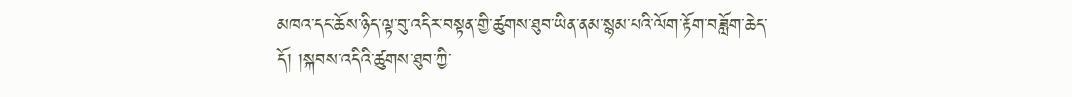མཁའ་དང་ཆོས་ཉིད་ལྟ་བུ་འདིར་བསྟན་གྱི་ཚུགས་ཐུབ་ཡིན་ནམ་སྙམ་པའི་ལོག་རྟོག་བཟློག་ཆེད་དོ། །སྐབས་འདིའི་ཚུགས་ཐུབ་ཀྱི་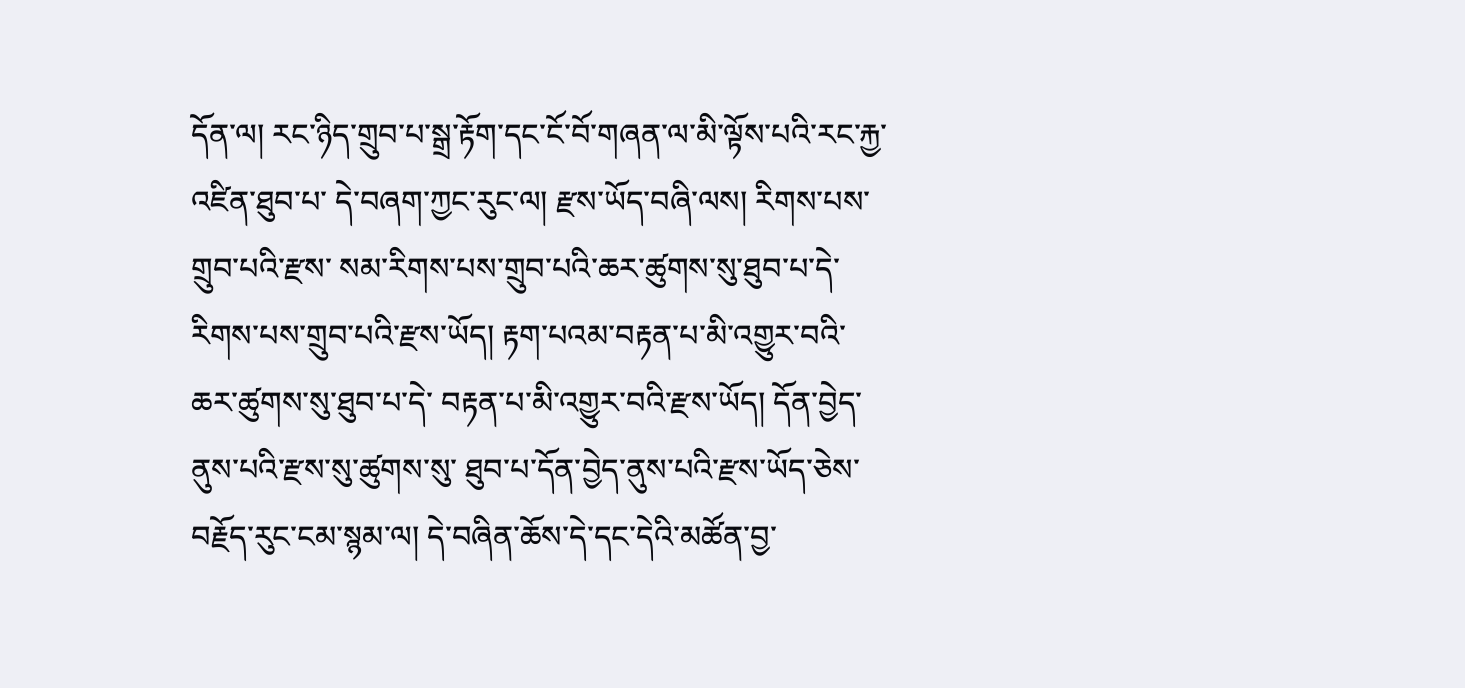དོན་ལ། རང་ཉིད་གྲུབ་པ་སྒྲ་རྟོག་དང་ངོ་བོ་གཞན་ལ་མི་ལྟོས་པའི་རང་རྐྱ་འཛིན་ཐུབ་པ་ དེ་བཞག་ཀྱང་རུང་ལ། རྫས་ཡོད་བཞི་ལས། རིགས་པས་གྲུབ་པའི་རྫས་ སམ་རིགས་པས་གྲུབ་པའི་ཆར་ཚུགས་སུ་ཐུབ་པ་དེ་རིགས་པས་གྲུབ་པའི་རྫས་ཡོད། རྟག་པའམ་བརྟན་པ་མི་འགྱུར་བའི་ཆར་ཚུགས་སུ་ཐུབ་པ་དེ་ བརྟན་པ་མི་འགྱུར་བའི་རྫས་ཡོད། དོན་བྱེད་ནུས་པའི་རྫས་སུ་ཚུགས་སུ་ ཐུབ་པ་དོན་བྱེད་ནུས་པའི་རྫས་ཡོད་ཅེས་བརྗོད་རུང་ངམ་སྙམ་ལ། དེ་བཞིན་ཆོས་དེ་དང་དེའི་མཚོན་བྱ་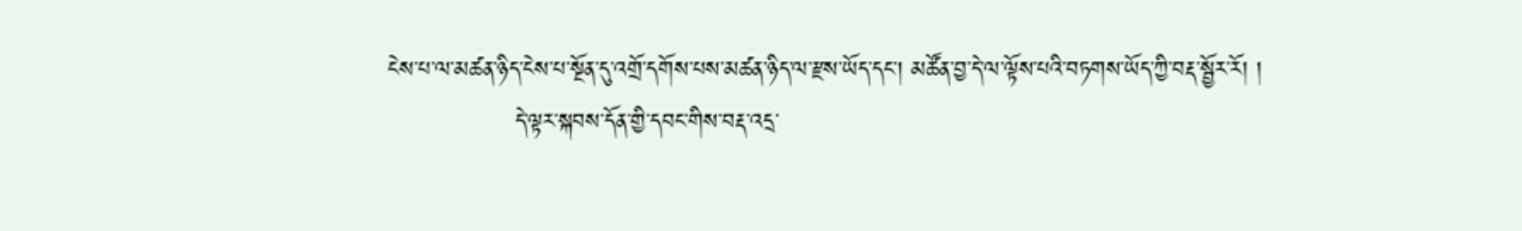ངེས་པ་ལ་མཚན་ཉིད་ངེས་པ་སྔོན་དུ་འགྲོ་དགོས་པས་མཚན་ཉིད་ལ་རྫས་ཡོད་དང་། མཚོན་བྱ་དེ་ལ་ལྟོས་པའི་བཏགས་ཡོད་ཀྱི་བརྡ་སྦྱོར་རོ། །
                དེ་ལྟར་སྐབས་དོན་གྱི་དབང་གིས་བརྡ་འདྲ་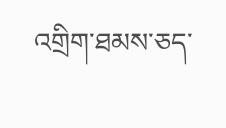འགྲིག་ཐམས་ཅད་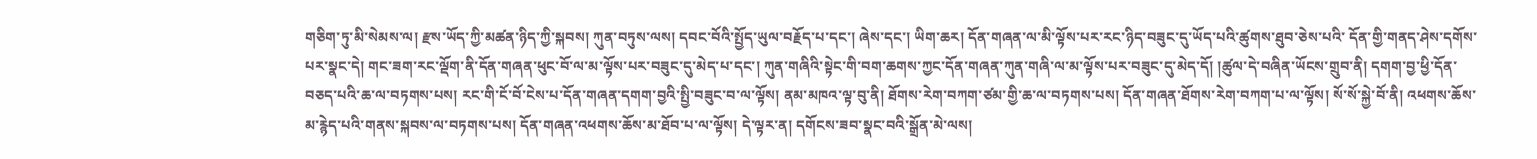གཅིག་ཏུ་མི་སེམས་ལ། རྫས་ཡོད་ཀྱི་མཚན་ཉིད་ཀྱི་སྐབས། ཀུན་བཏུས་ལས། དབང་བོའི་སྤྱོད་ཡུལ་བརྗོད་པ་དང་། ཞེས་དང་། ཡིག་ཆར། དོན་གཞན་ལ་མི་ལྟོས་པར་རང་ཉིད་བཟུང་དུ་ཡོད་པའི་ཚུགས་ཐུབ་ཅེས་པའི་ དོན་གྱི་གནད་ཤེས་དགོས་པར་སྣང་དེ། གང་ཟག་རང་ལྡོག་ནི་དོན་གཞན་ཕུང་བོ་ལ་མ་ལྟོས་པར་བཟུང་དུ་མེད་པ་དང་། ཀུན་གཞིའི་སྟེང་གི་བག་ཆགས་ཀྱང་དོན་གཞན་ཀུན་གཞི་ལ་མ་ལྟོས་པར་བཟུང་དུ་མེད་དོ། །ཚུལ་དེ་བཞིན་ཡོངས་གྲུབ་ནི། དགག་བྱ་ཕྱི་དོན་བཅད་པའི་ཆ་ལ་བཏགས་པས། རང་གི་ངོ་བོ་ངེས་པ་དོན་གཞན་དགག་བྱའི་སྤྱི་བཟུང་བ་ལ་ལྟོས། ནམ་མཁའ་ལྟ་བུ་ནི། ཐོགས་རེག་བཀག་ཙམ་གྱི་ཆ་ལ་བཏགས་པས། དོན་གཞན་ཐོགས་རེག་བཀག་པ་ལ་ལྟོས། སོ་སོ་སྐྱེ་བོ་ནི། འཕགས་ཆོས་མ་རྙེད་པའི་གནས་སྐབས་ལ་བཏགས་པས། དོན་གཞན་འཕགས་ཆོས་མ་ཐོབ་པ་ལ་ལྟོས། དེ་ལྟར་ན། དགོངས་ཟབ་སྣང་བའི་སྒྲོན་མེ་ལས།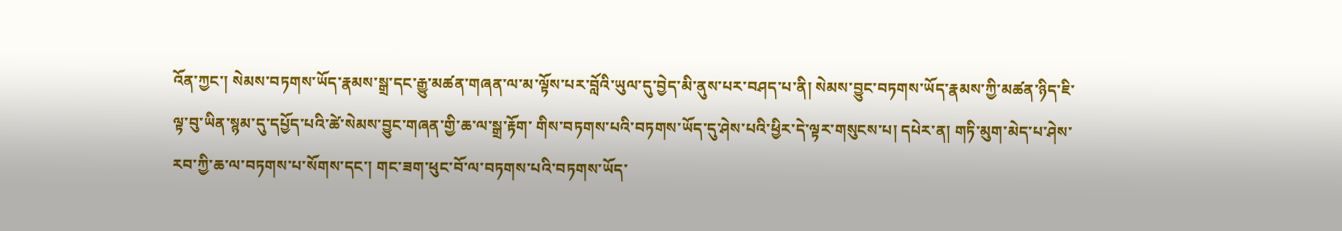འོན་ཀྱང་། སེམས་བཏགས་ཡོད་རྣམས་སྒྲ་དང་རྒྱུ་མཚན་གཞན་ལ་མ་ལྟོས་པར་བློའི་ཡུལ་དུ་བྱེད་མི་ནུས་པར་བཤད་པ་ནི། སེམས་བྱུང་བཏགས་ཡོད་རྣམས་ཀྱི་མཚན་ཉིད་ཇི་ལྟ་བུ་ཡིན་སྙམ་དུ་དཔྱོད་པའི་ཚེ་སེམས་བྱུང་གཞན་གྱི་ཆ་ལ་སྒྲ་རྟོག་ གིས་བཏགས་པའི་བཏགས་ཡོད་དུ་ཤེས་པའི་ཕྱིར་དེ་ལྟར་གསུངས་པ། དཔེར་ན། གཏི་མུག་མེད་པ་ཤེས་རབ་ཀྱི་ཆ་ལ་བཏགས་པ་སོགས་དང་། གང་ཟག་ཕུང་བོ་ལ་བཏགས་པའི་བཏགས་ཡོད་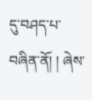དུ་བཤད་པ་བཞིན་ནོ། ། ཞེས་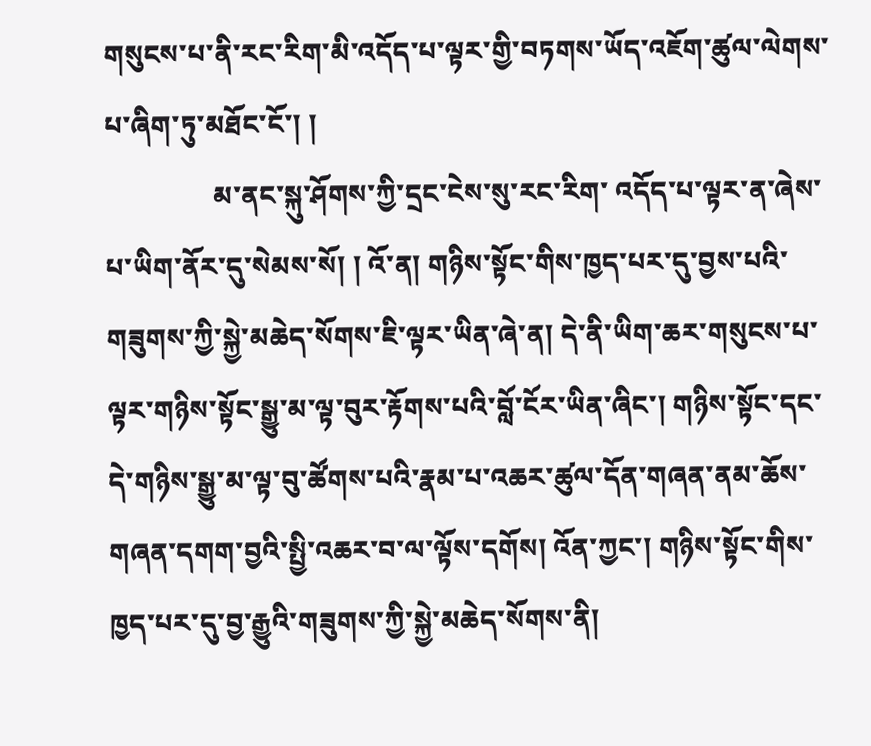གསུངས་པ་ནི་རང་རིག་མི་འདོད་པ་ལྟར་གྱི་བཏགས་ཡོད་འཇོག་ཚུལ་ལེགས་པ་ཞིག་ཏུ་མཐོང་ངོ་། །
                མ་ནང་སྐུ་ཤོགས་ཀྱི་དྲང་ངེས་སུ་རང་རིག་ འདོད་པ་ལྟར་ན་ཞེས་པ་ཡིག་ནོར་དུ་སེམས་སོ། ། འོ་ན། གཉིས་སྟོང་གིས་ཁྱད་པར་དུ་བྱས་པའི་གཟུགས་ཀྱི་སྐྱེ་མཆེད་སོགས་ཇི་ལྟར་ཡིན་ཞེ་ན། དེ་ནི་ཡིག་ཆར་གསུངས་པ་ལྟར་གཉིས་སྟོང་སྒྱུ་མ་ལྟ་བུར་རྟོགས་པའི་བློ་ངོར་ཡིན་ཞིང་། གཉིས་སྟོང་དང་དེ་གཉིས་སྒྱུ་མ་ལྟ་བུ་ཚོགས་པའི་རྣམ་པ་འཆར་ཚུལ་དོན་གཞན་ནམ་ཆོས་གཞན་དགག་བྱའི་སྤྱི་འཆར་བ་ལ་ལྟོས་དགོས། འོན་ཀྱང་། གཉིས་སྟོང་གིས་ཁྱད་པར་དུ་བྱ་རྒྱུའི་གཟུགས་ཀྱི་སྐྱེ་མཆེད་སོགས་ནི།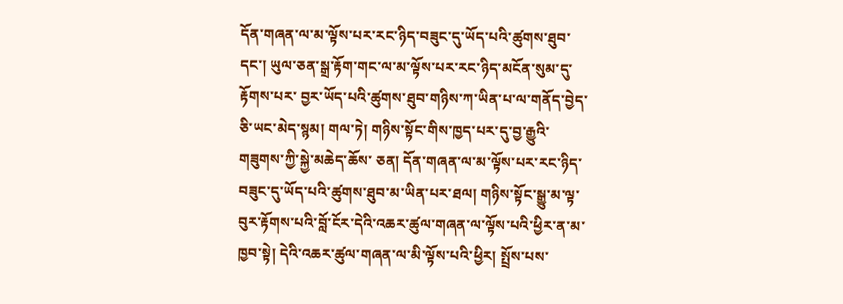དོན་གཞན་ལ་མ་ལྟོས་པར་རང་ཉིད་བཟུང་དུ་ཡོད་པའི་ཚུགས་ཐུབ་དང་། ཡུལ་ཅན་སྒྲ་རྟོག་གང་ལ་མ་ལྟོས་པར་རང་ཉིད་མངོན་སུམ་དུ་རྟོགས་པར་ བྱར་ཡོད་པའི་ཚུགས་ཐུབ་གཉིས་ཀ་ཡིན་པ་ལ་གནོད་བྱེད་ཅི་ཡང་མེད་སྙམ། གལ་ཏེ། གཉིས་སྟོང་གིས་ཁྱད་པར་དུ་བྱ་རྒྱུའི་གཟུགས་ཀྱི་སྐྱེ་མཆེད་ཆོས་ ཅན། དོན་གཞན་ལ་མ་ལྟོས་པར་རང་ཉིད་བཟུང་དུ་ཡོད་པའི་ཚུགས་ཐུབ་མ་ཡིན་པར་ཐལ། གཉིས་སྟོང་སྒྱུ་མ་ལྟ་བུར་རྟོགས་པའི་བློ་ངོར་དེའི་འཆར་ཚུལ་གཞན་ལ་ལྟོས་པའི་ཕྱིར་ན་མ་ཁྱབ་སྟེ། དེའི་འཆར་ཚུལ་གཞན་ལ་མི་ལྟོས་པའི་ཕྱིར། སྤྲོས་པས་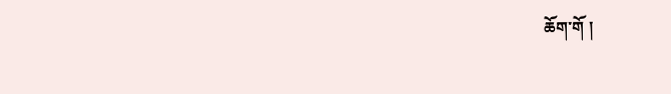ཆོག་གོ །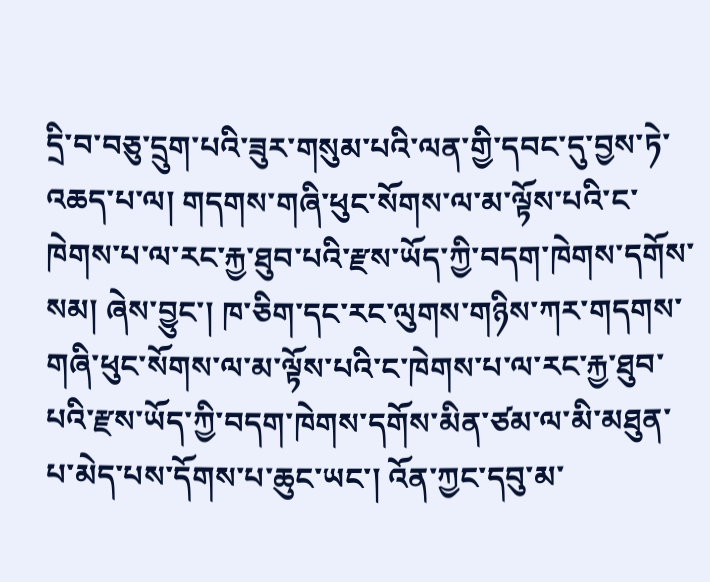དྲི་བ་བཅུ་དྲུག་པའི་ཟུར་གསུམ་པའི་ལན་གྱི་དབང་དུ་བྱས་ཏེ་འཆད་པ་ལ། གདགས་གཞི་ཕུང་སོགས་ལ་མ་ལྟོས་པའི་ང་ཁེགས་པ་ལ་རང་རྐྱ་ཐུབ་པའི་རྫས་ཡོད་ཀྱི་བདག་ཁེགས་དགོས་སམ། ཞེས་བྱུང་། ཁ་ཅིག་དང་རང་ལུགས་གཉིས་ཀར་གདགས་གཞི་ཕུང་སོགས་ལ་མ་ལྟོས་པའི་ང་ཁེགས་པ་ལ་རང་རྐྱ་ཐུབ་པའི་རྫས་ཡོད་ཀྱི་བདག་ཁེགས་དགོས་མིན་ཙམ་ལ་མི་མཐུན་པ་མེད་པས་དོགས་པ་ཆུང་ཡང་། འོན་ཀྱང་དབུ་མ་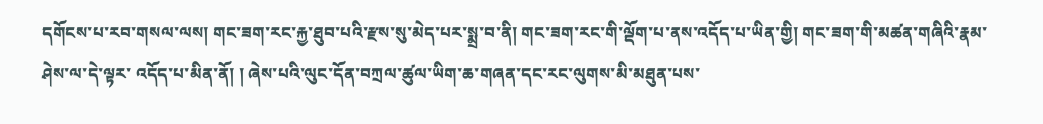དགོངས་པ་རབ་གསལ་ལས། གང་ཟག་རང་རྐྱ་ཐུབ་པའི་རྫས་སུ་མེད་པར་སྨྲ་བ་ནི། གང་ཟག་རང་གི་ལྡོག་པ་ནས་འདོད་པ་ཡིན་གྱི། གང་ཟག་གི་མཚན་གཞིའི་རྣམ་ཤེས་ལ་དེ་ལྟར་ འདོད་པ་མིན་ནོ། ། ཞེས་པའི་ལུང་དོན་བཀྲལ་ཚུལ་ཡིག་ཆ་གཞན་དང་རང་ལུགས་མི་མཐུན་པས་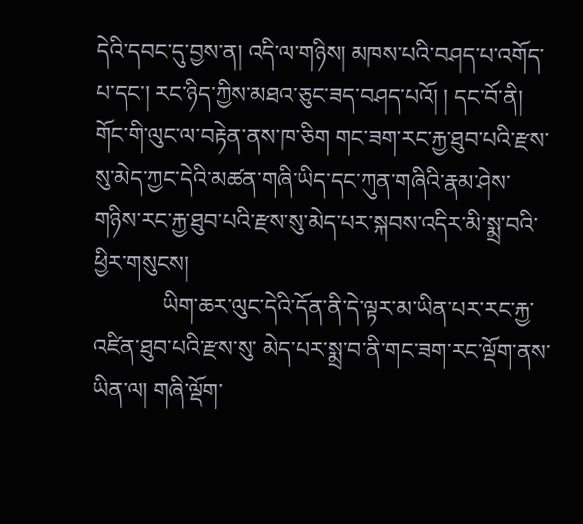དེའི་དབང་དུ་བྱས་ན། འདི་ལ་གཉིས། མཁས་པའི་བཤད་པ་འགོད་པ་དང་། རང་ཉིད་ཀྱིས་མཐའ་ཅུང་ཟད་བཤད་པའོ། ། དང་བོ་ནི། གོང་གི་ལུང་ལ་བརྟེན་ནས་ཁ་ཅིག གང་ཟག་རང་རྐྱ་ཐུབ་པའི་རྫས་སུ་མེད་ཀྱང་དེའི་མཚན་གཞི་ཡིད་དང་ཀུན་གཞིའི་རྣམ་ཤེས་གཉིས་རང་རྐྱ་ཐུབ་པའི་རྫས་སུ་མེད་པར་སྐབས་འདིར་མི་སྨྲ་བའི་ཕྱིར་གསུངས།
            ཡིག་ཆར་ལུང་དེའི་དོན་ནི་དེ་ལྟར་མ་ཡིན་པར་རང་རྐྱ་འཛིན་ཐུབ་པའི་རྫས་སུ་ མེད་པར་སྨྲ་བ་ནི་གང་ཟག་རང་ལྡོག་ནས་ཡིན་ལ། གཞི་ལྡོག་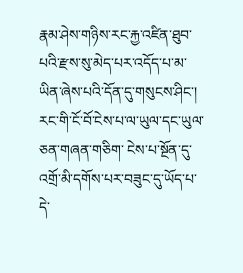རྣམ་ཤེས་གཉིས་རང་རྐྱ་འཛིན་ཐུབ་པའི་རྫས་སུ་མེད་པར་འདོད་པ་མ་ཡིན་ཞེས་པའི་དོན་དུ་གསུངས་ཤིང་། རང་གི་ངོ་བོ་ངེས་པ་ལ་ཡུལ་དང་ཡུལ་ཅན་གཞན་གཅིག་ ངེས་པ་སྔོན་དུ་འགྲོ་མི་དགོས་པར་བཟུང་དུ་ཡོད་པ་དེ་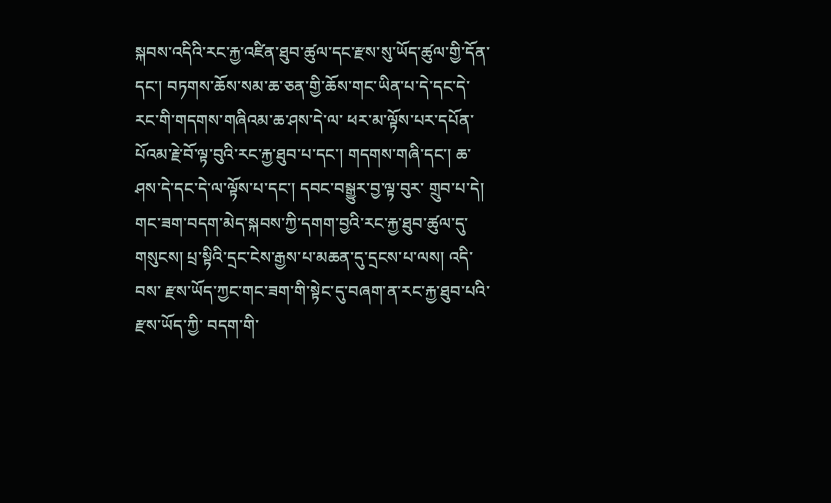སྐབས་འདིའི་རང་རྐྱ་འཛིན་ཐུབ་ཚུལ་དང་རྫས་སུ་ཡོད་ཚུལ་གྱི་དོན་དང་། བཏགས་ཆོས་སམ་ཆ་ཅན་གྱི་ཆོས་གང་ཡིན་པ་དེ་དང་དེ་རང་གི་གདགས་གཞིའམ་ཆ་ཤས་དེ་ལ་ ཕར་མ་ལྟོས་པར་དཔོན་པོའམ་རྗེ་བོ་ལྟ་བུའི་རང་རྐྱ་ཐུབ་པ་དང་། གདགས་གཞི་དང་། ཆ་ཤས་དེ་དང་དེ་ལ་ལྟོས་པ་དང་། དབང་བསྒྱུར་བྱ་ལྟ་བུར་ གྲུབ་པ་དེ། གང་ཟག་བདག་མེད་སྐབས་ཀྱི་དགག་བྱའི་རང་རྐྱ་ཐུབ་ཚུལ་དུ་གསུངས། པྲ་སྟིའི་དྲང་ངེས་རྒྱས་པ་མཆན་དུ་དྲངས་པ་ལས། འདི་བས་ རྫས་ཡོད་ཀྱང་གང་ཟག་གི་སྟེང་དུ་བཞག་ན་རང་རྐྱ་ཐུབ་པའི་རྫས་ཡོད་ཀྱི་ བདག་གི་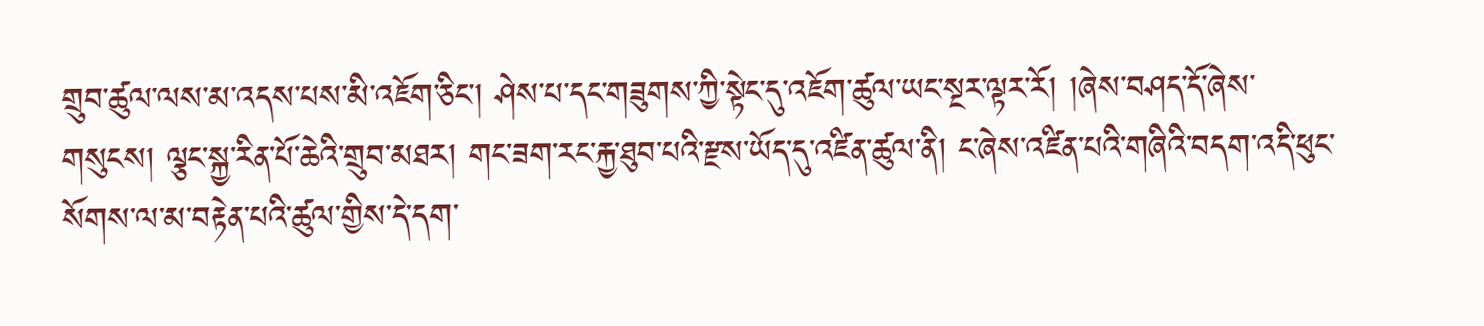གྲུབ་ཚུལ་ལས་མ་འདས་པས་མི་འཇོག་ཅིང་། ཤེས་པ་དང་གཟུགས་ཀྱི་སྟེང་དུ་འཇོག་ཚུལ་ཡང་སྔར་ལྟར་རོ། །ཞེས་བཤད་དོ་ཞེས་གསུངས། ལྕང་སྐྱ་རིན་པོ་ཆེའི་གྲུབ་མཐར། གང་ཟག་རང་རྐྱ་ཐུབ་པའི་རྫས་ཡོད་དུ་འཛིན་ཚུལ་ནི། ང་ཞེས་འཛིན་པའི་གཞིའི་བདག་འདི་ཕུང་སོགས་ལ་མ་བརྟེན་པའི་ཚུལ་གྱིས་དེ་དག་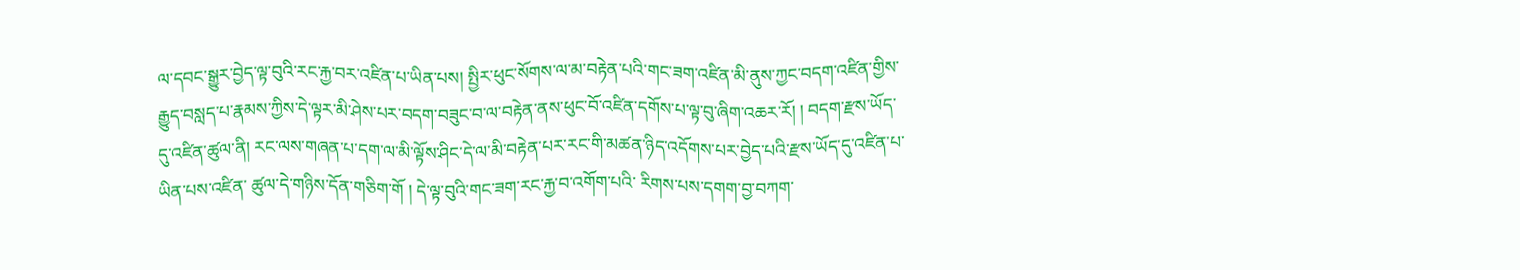ལ་དབང་སྒྱུར་བྱེད་ལྟ་བུའི་རང་རྐྱ་བར་འཛིན་པ་ཡིན་པས། སྤྱིར་ཕུང་སོགས་ལ་མ་བརྟེན་པའི་གང་ཟག་འཛིན་མི་ནུས་ཀྱང་བདག་འཛིན་གྱིས་རྒྱུད་བསླད་པ་རྣམས་ཀྱིས་དེ་ལྟར་མི་ཤེས་པར་བདག་བཟུང་བ་ལ་བརྟེན་ནས་ཕུང་བོ་འཛིན་དགོས་པ་ལྟ་བུ་ཞིག་འཆར་རོ། ། བདག་རྫས་ཡོད་དུ་འཛིན་ཚུལ་ནི། རང་ལས་གཞན་པ་དག་ལ་མི་ལྟོས་ཤིང་དེ་ལ་མི་བརྟེན་པར་རང་གི་མཚན་ཉིད་འདོགས་པར་བྱེད་པའི་རྫས་ཡོད་དུ་འཛིན་པ་ཡིན་པས་འཛིན་ ཚུལ་དེ་གཉིས་དོན་གཅིག་གོ ། དེ་ལྟ་བུའི་གང་ཟག་རང་རྐྱ་བ་འགོག་པའི་ རིགས་པས་དགག་བྱ་བཀག་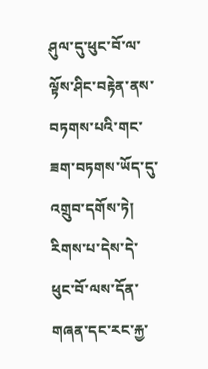ཤུལ་དུ་ཕུང་བོ་ལ་ལྟོས་ཤིང་བརྟེན་ནས་བཏགས་པའི་གང་ཟག་བཏགས་ཡོད་དུ་འགྲུབ་དགོས་ཏེ། རིགས་པ་དེས་དེ་ཕུང་བོ་ལས་དོན་གཞན་དང་རང་རྐྱ་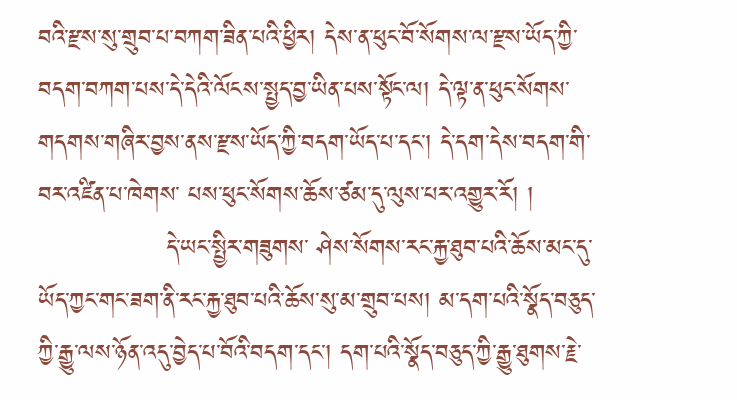བའི་རྫས་སུ་གྲུབ་པ་བཀག་ཟིན་པའི་ཕྱིར། དེས་ན་ཕུང་བོ་སོགས་ལ་རྫས་ཡོད་ཀྱི་བདག་བཀག་པས་དེ་དེའི་ལོངས་སྤྱད་བྱ་ཡིན་པས་སྟོང་ལ། དེ་ལྟ་ན་ཕུང་སོགས་གདགས་གཞིར་བྱས་ནས་རྫས་ཡོད་ཀྱི་བདག་ཡོད་པ་དང་། དེ་དག་དེས་བདག་གི་བར་འཛིན་པ་ཁེགས་ པས་ཕུང་སོགས་ཆོས་ཙམ་དུ་ལུས་པར་འགྱུར་རོ། །
               དེ་ཡང་སྤྱིར་གཟུགས་ ཤེས་སོགས་རང་རྐྱ་ཐུབ་པའི་ཆོས་མང་དུ་ཡོད་ཀྱང་གང་ཟག་ནི་རང་རྐྱ་ཐུབ་པའི་ཆོས་སུ་མ་གྲུབ་པས། མ་དག་པའི་སྣོད་བཅུད་ཀྱི་རྒྱུ་ལས་ཉོན་འདུ་བྱེད་པ་བོའི་བདག་དང་། དག་པའི་སྣོད་བཅུད་ཀྱི་རྒྱུ་ཐུགས་རྗེ་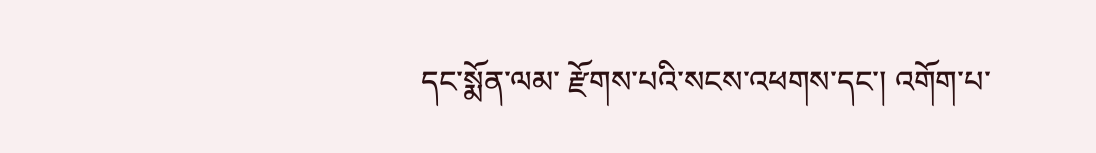དང་སྨོན་ལམ་ རྫོགས་པའི་སངས་འཕགས་དང་། འགོག་པ་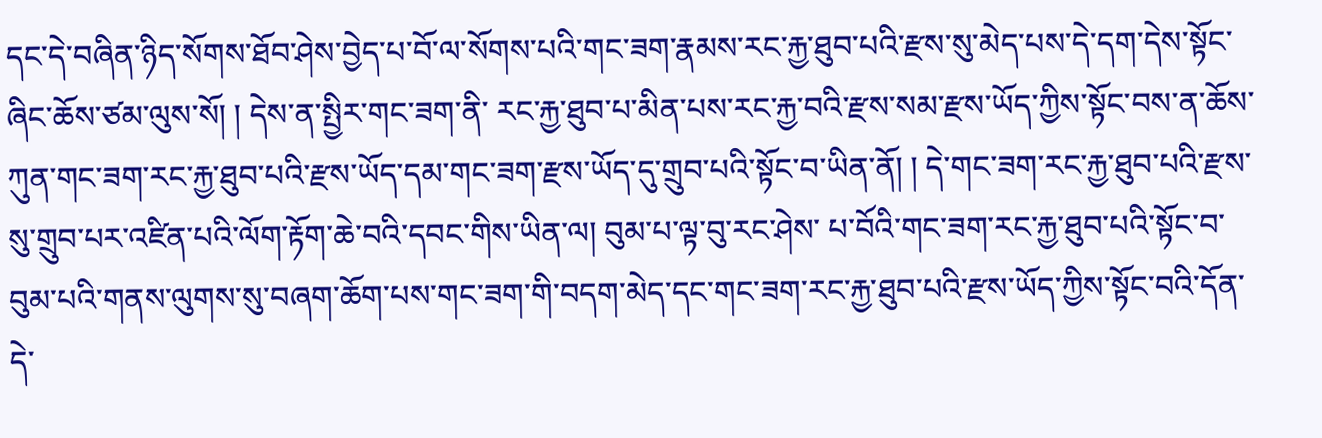དང་དེ་བཞིན་ཉིད་སོགས་ཐོབ་ཤེས་བྱེད་པ་བོ་ལ་སོགས་པའི་གང་ཟག་རྣམས་རང་རྐྱ་ཐུབ་པའི་རྫས་སུ་མེད་པས་དེ་དག་དེས་སྟོང་ཞིང་ཆོས་ཙམ་ལུས་སོ། ། དེས་ན་སྤྱིར་གང་ཟག་ནི་ རང་རྐྱ་ཐུབ་པ་མིན་པས་རང་རྐྱ་བའི་རྫས་སམ་རྫས་ཡོད་ཀྱིས་སྟོང་བས་ན་ཆོས་ཀུན་གང་ཟག་རང་རྐྱ་ཐུབ་པའི་རྫས་ཡོད་དམ་གང་ཟག་རྫས་ཡོད་དུ་གྲུབ་པའི་སྟོང་བ་ཡིན་ནོ། ། དེ་གང་ཟག་རང་རྐྱ་ཐུབ་པའི་རྫས་སུ་གྲུབ་པར་འཛིན་པའི་ལོག་རྟོག་ཆེ་བའི་དབང་གིས་ཡིན་ལ། བུམ་པ་ལྟ་བུ་རང་ཤེས་ པ་བོའི་གང་ཟག་རང་རྐྱ་ཐུབ་པའི་སྟོང་བ་བུམ་པའི་གནས་ལུགས་སུ་བཞག་ཆོག་པས་གང་ཟག་གི་བདག་མེད་དང་གང་ཟག་རང་རྐྱ་ཐུབ་པའི་རྫས་ཡོད་ཀྱིས་སྟོང་བའི་དོན་དེ་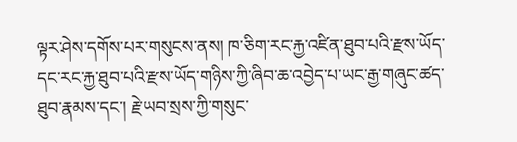ལྟར་ཤེས་དགོས་པར་གསུངས་ནས། ཁ་ཅིག་རང་རྐྱ་འཛིན་ཐུབ་པའི་རྫས་ཡོད་དང་རང་རྐྱ་ཐུབ་པའི་རྫས་ཡོད་གཉིས་ཀྱི་ཞིབ་ཆ་འབྱེད་པ་ཡང་རྒྱ་གཞུང་ཚད་ཐུབ་རྣམས་དང་། རྗེ་ཡབ་སྲས་ཀྱི་གསུང་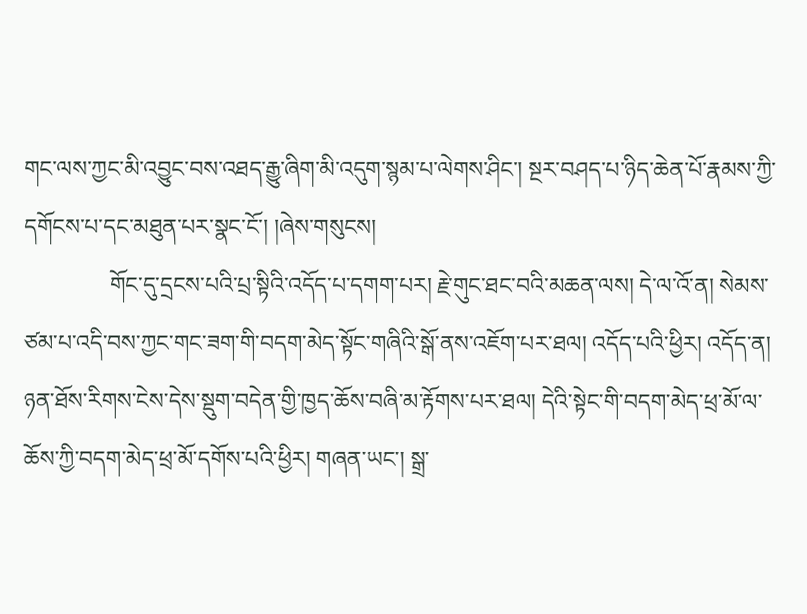གང་ལས་ཀྱང་མི་འབྱུང་བས་འཐད་རྒྱུ་ཞིག་མི་འདུག་སྙམ་པ་ལེགས་ཤིང་། སྔར་བཤད་པ་ཉིད་ཆེན་པོ་རྣམས་ཀྱི་དགོངས་པ་དང་མཐུན་པར་སྣང་ངོ་། །ཞེས་གསུངས།
               གོང་དུ་དྲངས་པའི་པྲ་སྟིའི་འདོད་པ་དགག་པར། རྗེ་གུང་ཐང་བའི་མཆན་ལས། དེ་ལ་འོ་ན། སེམས་ཙམ་པ་འདི་བས་ཀྱང་གང་ཟག་གི་བདག་མེད་སྟོང་གཞིའི་སྒོ་ནས་འཇོག་པར་ཐལ། འདོད་པའི་ཕྱིར། འདོད་ན། ཉན་ཐོས་རིགས་ངེས་དེས་སྡུག་བདེན་གྱི་ཁྱད་ཆོས་བཞི་མ་རྟོགས་པར་ཐལ། དེའི་སྟེང་གི་བདག་མེད་ཕྲ་མོ་ལ་ཆོས་ཀྱི་བདག་མེད་ཕྲ་མོ་དགོས་པའི་ཕྱིར། གཞན་ཡང་། སྒྲ་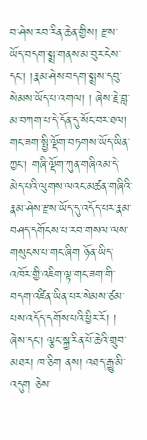བ་ཤེས་རབ་རིན་ཆེན་གྱིས། རྫས་ཡོད་བདག་སྨྲ་གནས་མ་བུར་ངེས་དང་། །རྣམ་ཤེས་བདག་སྨྲས་དབུ་སེམས་ཡོད་པ་འགལ། ། ཞེས་རྗེ་བླ་མ་བཀག་པ་དེ་དོན་དུ་སོང་བར་ཐལ། གང་ཟག་སྤྱི་ལྡོག་བཏགས་ཡོད་ཡིན་ཀྱང་། གཞི་ལྡོག་ཀུན་གཞིའམ་དེ་མེད་པའི་ལུགས་ལའང་མཚན་གཞིའི་རྣམ་ཤེས་རྫས་ཡོད་དུ་འདོད་པར་རྣམ་བཤད་དགོངས་པ་རབ་གསལ་ལས་གསུངས་པ་གང་ཞིག ཉོན་ཡིད་འཁོར་གྱི་འཇིག་ལྟ་གང་ཟག་གི་བདག་འཛིན་ཡིན་པར་སེམས་ཙམ་པས་འདོད་དགོས་པའི་ཕྱིར་རོ། ། ཞེས་དང་། ལྕང་སྐྱ་རིན་པོ་ཆེའི་གྲུབ་མཐར། ཁ་ཅིག ནས། འཐད་རྒྱུ་མི་འདུག ཅེས་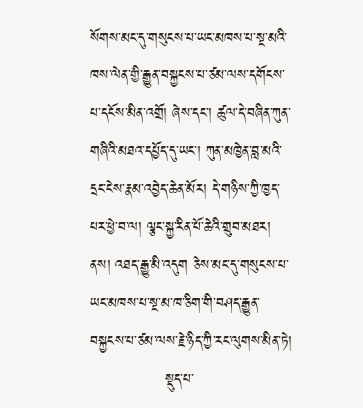སོགས་མང་དུ་གསུངས་པ་ཡང་མཁས་པ་སྔ་མའི་ཁས་ལེན་གྱི་རྒྱུན་བསྐྱངས་པ་ཙམ་ལས་དགོངས་པ་དངོས་མིན་འགྲོ། ཞེས་དང་། ཚུལ་དེ་བཞིན་ཀུན་གཞིའི་མཐའ་དཔྱོད་དུ་ཡང་། ཀུན་མཁྱེན་བླ་མའི་དྲང་ངེས་རྣམ་འབྱེད་ཆེན་མོར། དེ་གཉིས་ཀྱི་ཁྱད་པར་ཕྱེ་བ་ལ། ལྕང་སྐྱ་རིན་པོ་ཆེའི་གྲུབ་མཐར། ནས། འཐད་རྒྱུ་མི་འདུག ཅེས་མང་དུ་གསུངས་པ་ཡང་མཁས་པ་སྔ་མ་ཁ་ཅིག་གི་བཤད་རྒྱུན་བསྐྱངས་པ་ཙམ་ལས་རྗེ་ཉིད་ཀྱི་རང་ལུགས་མིན་ཏེ།
               སྡུད་པ་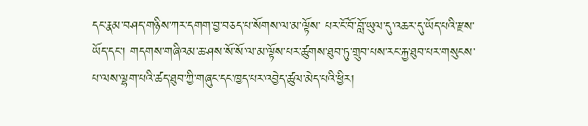དང་རྣམ་བཤད་གཉིས་ཀར་དགག་བྱ་བཅད་པ་སོགས་ལ་མ་ལྟོས་ པར་ངོ་བོ་བློ་ཡུལ་དུ་འཆར་དུ་ཡོད་པའི་རྫས་ཡོད་དང་། གདགས་གཞིའམ་ཆ་ཤས་སོ་སོ་ལ་མ་ལྟོས་པར་ཚུགས་ཐུབ་ཏུ་གྲུབ་པས་རང་རྐྱ་ཐུབ་པར་གསུངས་པ་ལས་ལྷག་པའི་ཚད་ཐུབ་ཀྱི་གཞུང་དང་ཁྱད་པར་འབྱེད་ཚུལ་མེད་པའི་ཕྱིར།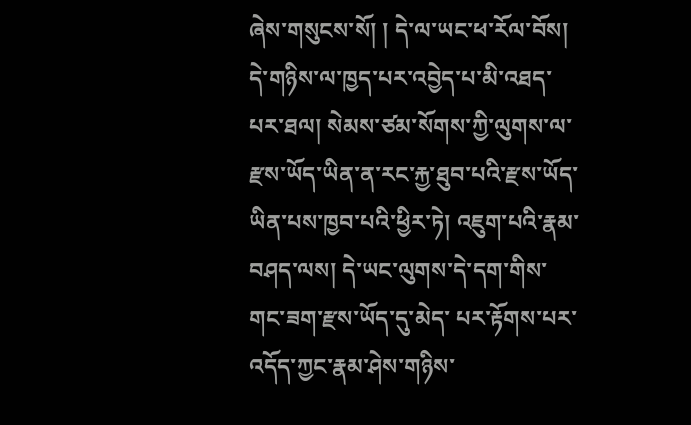ཞེས་གསུངས་སོ། ། དེ་ལ་ཡང་ཕ་རོལ་བོས། དེ་གཉིས་ལ་ཁྱད་པར་འབྱེད་པ་མི་འཐད་པར་ཐལ། སེམས་ཙམ་སོགས་ཀྱི་ལུགས་ལ་རྫས་ཡོད་ཡིན་ན་རང་རྐྱ་ཐུབ་པའི་རྫས་ཡོད་ཡིན་པས་ཁྱབ་པའི་ཕྱིར་ཏེ། འཇུག་པའི་རྣམ་བཤད་ལས། དེ་ཡང་ལུགས་དེ་དག་གིས་གང་ཟག་རྫས་ཡོད་དུ་མེད་ པར་རྟོགས་པར་འདོད་ཀྱང་རྣམ་ཤེས་གཉིས་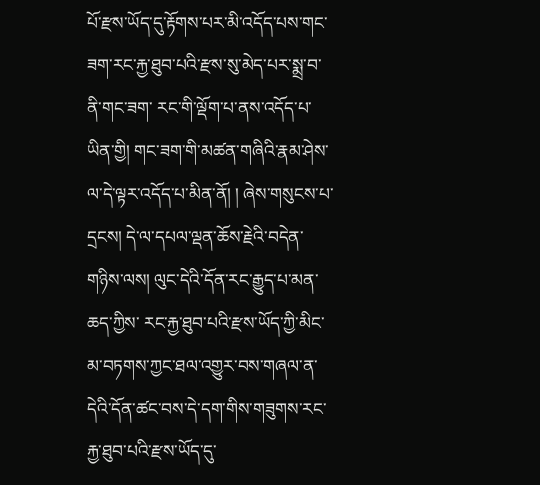པོ་རྫས་ཡོད་དུ་རྟོགས་པར་མི་འདོད་པས་གང་ཟག་རང་རྐྱ་ཐུབ་པའི་རྫས་སུ་མེད་པར་སྨྲ་བ་ནི་གང་ཟག་ རང་གི་ལྡོག་པ་ནས་འདོད་པ་ཡིན་གྱི། གང་ཟག་གི་མཚན་གཞིའི་རྣམ་ཤེས་ལ་དེ་ལྟར་འདོད་པ་མིན་ནོ། ། ཞེས་གསུངས་པ་དྲངས། དེ་ལ་དཔལ་ལྡན་ཆོས་རྗེའི་བདེན་གཉིས་ལས། ལུང་དེའི་དོན་རང་རྒྱུད་པ་མན་ཆད་ཀྱིས་ རང་རྐྱ་ཐུབ་པའི་རྫས་ཡོད་ཀྱི་མིང་མ་བཏགས་ཀྱང་ཐལ་འགྱུར་བས་གཞལ་ན་དེའི་དོན་ཚང་བས་དེ་དག་གིས་གཟུགས་རང་རྐྱ་ཐུབ་པའི་རྫས་ཡོད་དུ་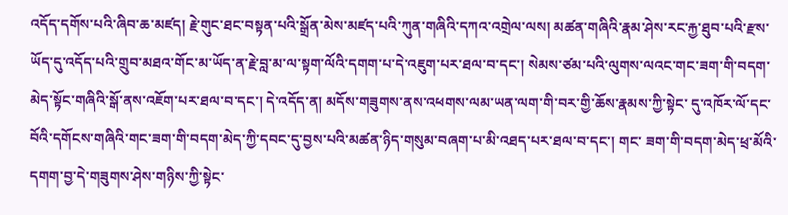འདོད་དགོས་པའི་ཞིབ་ཆ་མཛད། རྗེ་གུང་ཐང་བསྟན་པའི་སྒྲོན་མེས་མཛད་པའི་ཀུན་གཞིའི་དཀའ་འགྲེལ་ལས། མཚན་གཞིའི་རྣམ་ཤེས་རང་རྐྱ་ཐུབ་པའི་རྫས་ཡོད་དུ་འདོད་པའི་གྲུབ་མཐའ་གོང་མ་ཡོད་ན་རྗེ་བླ་མ་ལ་སྟག་ལོའི་དགག་པ་དེ་འཇུག་པར་ཐལ་བ་དང་། སེམས་ཙམ་པའི་ལུགས་ལའང་གང་ཟག་གི་བདག་མེད་སྟོང་གཞིའི་སྒོ་ནས་འཇོག་པར་ཐལ་བ་དང་། དེ་འདོད་ན། མདོས་གཟུགས་ནས་འཕགས་ལམ་ཡན་ལག་གི་བར་གྱི་ཆོས་རྣམས་ཀྱི་སྟེང་ དུ་འཁོར་ལོ་དང་བོའི་དགོངས་གཞིའི་གང་ཟག་གི་བདག་མེད་ཀྱི་དབང་དུ་བྱས་པའི་མཚན་ཉིད་གསུམ་བཞག་པ་མི་འཐད་པར་ཐལ་བ་དང་། གང་ ཟག་གི་བདག་མེད་ཕྲ་མོའི་དགག་བྱ་དེ་གཟུགས་ཤེས་གཉིས་ཀྱི་སྟེང་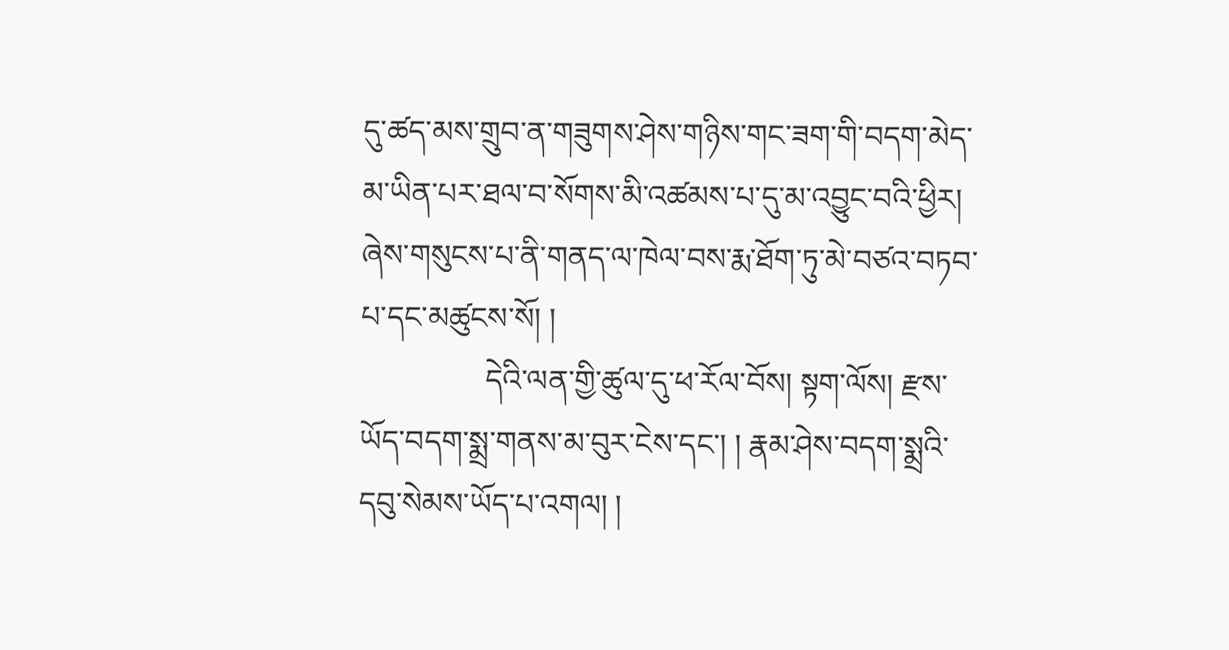དུ་ཚད་མས་གྲུབ་ན་གཟུགས་ཤེས་གཉིས་གང་ཟག་གི་བདག་མེད་མ་ཡིན་པར་ཐལ་བ་སོགས་མི་འཚམས་པ་དུ་མ་འབྱུང་བའི་ཕྱིར། ཞེས་གསུངས་པ་ནི་གནད་ལ་ཁེལ་བས་རྨ་ཐོག་ཏུ་མེ་བཙའ་བཏབ་པ་དང་མཚུངས་སོ། །
                དེའི་ལན་གྱི་ཚུལ་དུ་ཕ་རོལ་བོས། སྟག་ལོས། རྫས་ཡོད་བདག་སྨྲ་གནས་མ་བུར་ངེས་དང་། ། རྣམ་ཤེས་བདག་སྨྲའི་དབུ་སེམས་ཡོད་པ་འགལ། །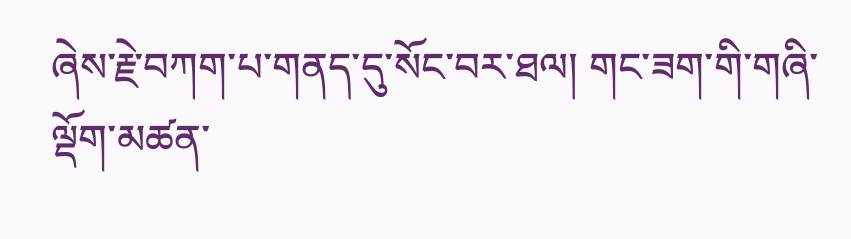ཞེས་རྗེ་བཀག་པ་གནད་དུ་སོང་བར་ཐལ། གང་ཟག་གི་གཞི་ལྡོག་མཚན་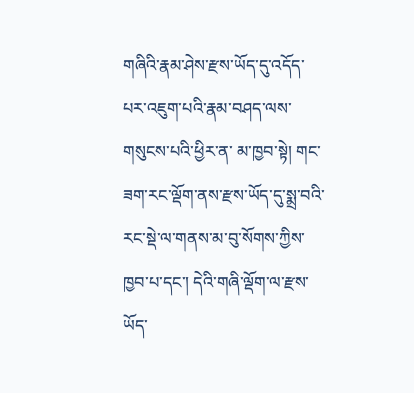གཞིའི་རྣམ་ཤེས་རྫས་ཡོད་དུ་འདོད་པར་འཇུག་པའི་རྣམ་བཤད་ལས་གསུངས་པའི་ཕྱིར་ན་ མ་ཁྱབ་སྟེ། གང་ཟག་རང་ལྡོག་ནས་རྫས་ཡོད་དུ་སྨྲ་བའི་རང་སྡེ་ལ་གནས་མ་བུ་སོགས་ཀྱིས་ཁྱབ་པ་དང་། དེའི་གཞི་ལྡོག་ལ་རྫས་ཡོད་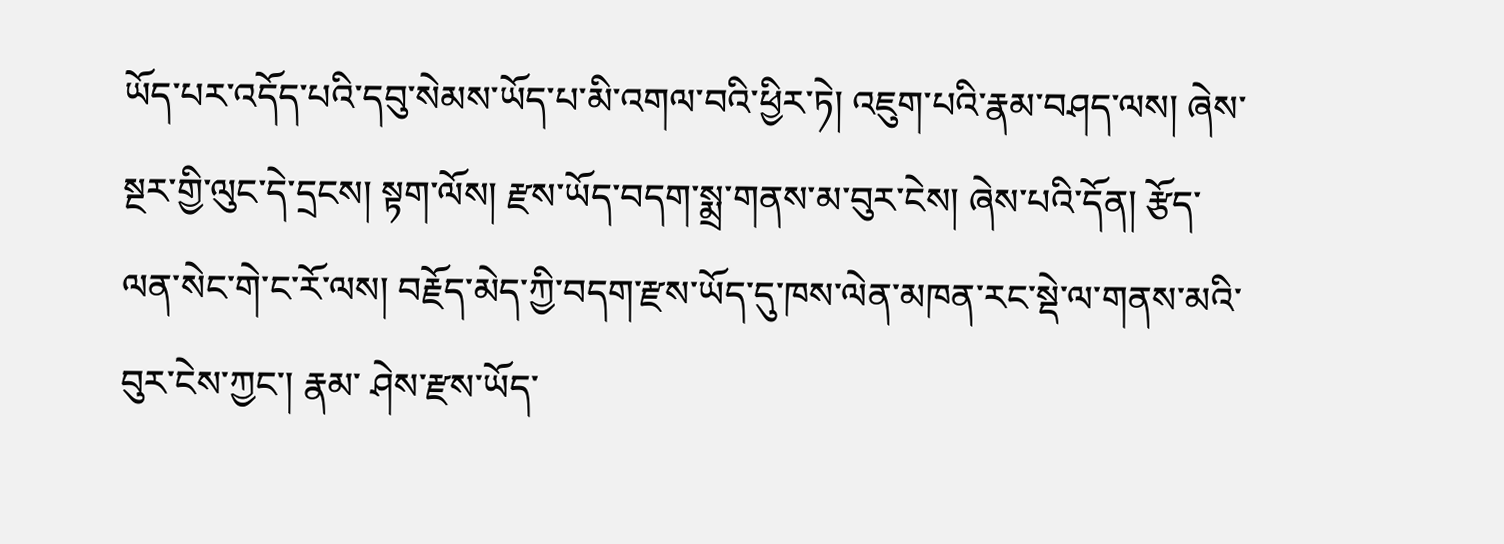ཡོད་པར་འདོད་པའི་དབུ་སེམས་ཡོད་པ་མི་འགལ་བའི་ཕྱིར་ཏེ། འཇུག་པའི་རྣམ་བཤད་ལས། ཞེས་སྔར་གྱི་ལུང་དེ་དྲངས། སྟག་ལོས། རྫས་ཡོད་བདག་སྨྲ་གནས་མ་བུར་ངེས། ཞེས་པའི་དོན། རྩོད་ལན་སེང་གེ་ང་རོ་ལས། བརྗོད་མེད་ཀྱི་བདག་རྫས་ཡོད་དུ་ཁས་ལེན་མཁན་རང་སྡེ་ལ་གནས་མའི་བུར་ངེས་ཀྱང་། རྣམ་ ཤེས་རྫས་ཡོད་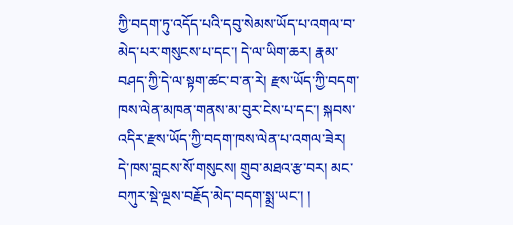ཀྱི་བདག་ཏུ་འདོད་པའི་དབུ་སེམས་ཡོད་པ་འགལ་བ་མེད་པར་གསུངས་པ་དང་། དེ་ལ་ཡིག་ཆར། རྣམ་བཤད་ཀྱི་དེ་ལ་སྟག་ཚང་བ་ན་རེ། རྫས་ཡོད་ཀྱི་བདག་ཁས་ལེན་མཁན་གནས་མ་བུར་ངེས་པ་དང་། སྐབས་འདིར་རྫས་ཡོད་ཀྱི་བདག་ཁས་ལེན་པ་འགལ་ཟེར། དེ་ཁས་བླངས་སོ་གསུངས། གྲུབ་མཐའ་རྩ་བར། མང་བཀུར་སྡེ་ལྔས་བརྗོད་མེད་བདག་སྨྲ་ཡང་། །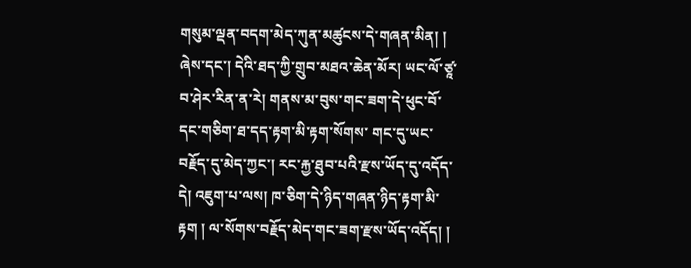གསུམ་ལྡན་བདག་མེད་ཀུན་མཚུངས་དེ་གཞན་མིན། ། ཞེས་དང་། དེའི་ཐད་ཀྱི་གྲུབ་མཐའ་ཆེན་མོར། ཡང་ལོ་ཙཱ་བ་ཤེར་རིན་ན་རེ། གནས་མ་བུས་གང་ཟག་དེ་ཕུང་བོ་དང་གཅིག་ཐ་དད་རྟག་མི་རྟག་སོགས་ གང་དུ་ཡང་བརྗོད་དུ་མེད་ཀྱང་། རང་རྐྱ་ཐུབ་པའི་རྫས་ཡོད་དུ་འདོད་དེ། འཇུག་པ་ལས། ཁ་ཅིག་དེ་ཉིད་གཞན་ཉིད་རྟག་མི་རྟག ། ལ་སོགས་བརྗོད་མེད་གང་ཟག་རྫས་ཡོད་འདོད། །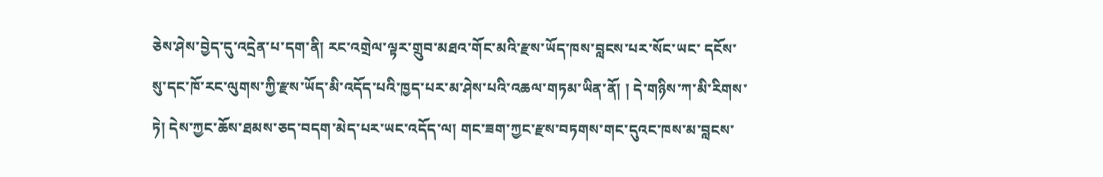ཅེས་ཤེས་བྱེད་དུ་འདྲེན་པ་དག་ནི། རང་འགྲེལ་ལྟར་གྲུབ་མཐའ་གོང་མའི་རྫས་ཡོད་ཁས་བླངས་པར་སོང་ཡང་ དངོས་སུ་དང་ཁོ་རང་ལུགས་ཀྱི་རྫས་ཡོད་མི་འདོད་པའི་ཁྱད་པར་མ་ཤེས་པའི་འཆལ་གཏམ་ཡིན་ནོ། ། དེ་གཉིས་ཀ་མི་རིགས་ཏེ། དེས་ཀྱང་ཆོས་ཐམས་ཅད་བདག་མེད་པར་ཡང་འདོད་ལ། གང་ཟག་ཀྱང་རྫས་བཏགས་གང་དུའང་ཁས་མ་བླངས་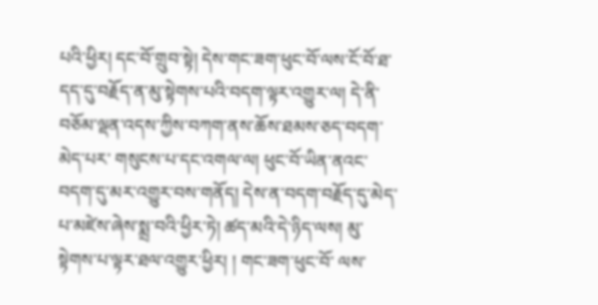པའི་ཕྱིར། དང་བོ་གྲུབ་སྟེ། དེས་གང་ཟག་ཕུང་བོ་ལས་ངོ་བོ་ཐ་དད་དུ་བརྗོད་ན་མུ་སྟེགས་པའི་བདག་ལྟར་འགྱུར་ལ། དེ་ནི་བཅོམ་ལྡན་འདས་ཀྱིས་བཀག་ནས་ཆོས་ཐམས་ཅད་བདག་མེད་པར་ གསུངས་པ་དང་འགལ་ལ། ཕུང་བོ་ཡིན་ནའང་བདག་དུ་མར་འགྱུར་བས་གནོད། དེས་ན་བདག་བརྗོད་དུ་མེད་པ་མཛེས་ཞེས་སྨྲ་བའི་ཕྱིར་ཏེ། ཚད་མའི་དེ་ཉིད་ལས། མུ་སྟེགས་པ་ལྟར་ཐལ་འགྱུར་ཕྱིར། ། གང་ཟག་ཕུང་བོ་ ལས་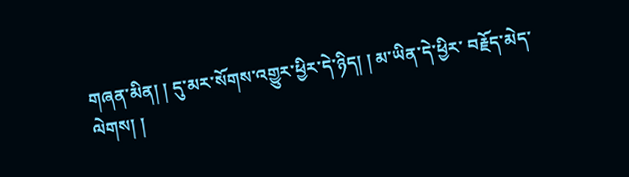གཞན་མིན། ། དུ་མར་སོགས་འགྱུར་ཕྱིར་དེ་ཉིད། ། མ་ཡིན་དེ་ཕྱིར་ བརྗོད་མེད་ལེགས། །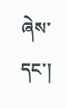ཞེས་དང་།